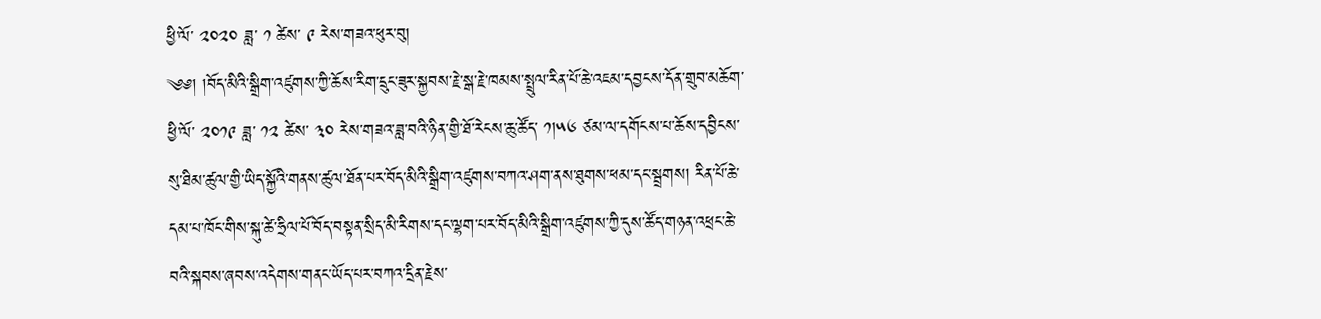ཕྱི་ལོ་ ༢༠༢༠ ཟླ་ ༡ ཚེས་ ༩ རེས་གཟའ་ཕུར་བུ།
༄༅། །བོད་མིའི་སྒྲིག་འཛུགས་ཀྱི་ཆོས་རིག་དྲུང་ཟུར་སྐྱབས་རྗེ་སྒ་རྗེ་ཁམས་སྤྲུལ་རིན་པོ་ཆེ་འཇམ་དབྱངས་དོན་གྲུབ་མཆོག་ཕྱི་ལོ་ ༢༠༡༩ ཟླ་ ༡༢ ཚེས་ ༣༠ རེས་གཟའ་ཟླ་བའི་ཉིན་གྱི་ཐོ་རེངས་ཆུ་ཚོད་ ༡།༥༦ ཙམ་ལ་དགོངས་པ་ཆོས་དབྱིངས་སུ་ཐིམ་ཚུལ་གྱི་ཡིད་སྐྱོའི་གནས་ཚུལ་ཐོན་པར་བོད་མིའི་སྒྲིག་འཛུགས་བཀའ་ཤག་ནས་ཐུགས་ཕམ་དང་སྦྲགས། རིན་པོ་ཆེ་དམ་པ་ཁོང་གིས་སྐུ་ཚེ་ཧྲིལ་པོ་བོད་བསྟན་སྲིད་མི་རིགས་དང་ལྷག་པར་བོད་མིའི་སྒྲིག་འཛུགས་ཀྱི་དུས་ཚོད་གཉན་འཕྲང་ཆེ་བའི་སྐབས་ཞབས་འདེགས་གནང་ཡོད་པར་བཀའ་དྲིན་རྗེས་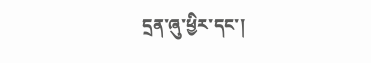དྲན་ཞུ་ཕྱིར་དང་།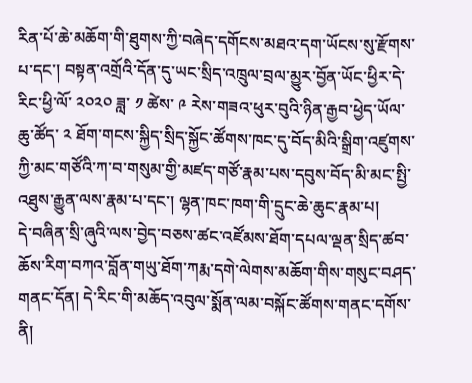རིན་པོ་ཆེ་མཆོག་གི་ཐུགས་ཀྱི་བཞེད་དགོངས་མཐའ་དག་ཡོངས་སུ་རྫོགས་པ་དང་། བསྟན་འགྲོའི་དོན་དུ་ཡང་སྲིད་འཁྲུལ་བྲལ་མྱུར་བྱོན་ཡོང་ཕྱིར་དེ་རིང་ཕྱི་ལོ་ ༢༠༢༠ ཟླ་ ༡ ཚེས་ ༩ རེས་གཟའ་ཕུར་བུའི་ཉིན་རྒྱབ་ཕྱེད་ཡོལ་ཆུ་ཚོད་ ༢ ཐོག་གངས་སྐྱིད་སྲིད་སྐྱོང་ཚོགས་ཁང་དུ་བོད་མིའི་སྒྲིག་འཛུགས་ཀྱི་མང་གཙོའི་ཀ་བ་གསུམ་གྱི་མཛད་གཙོ་རྣམ་པས་དབུས་བོད་མི་མང་སྤྱི་འཐུས་རྒྱུན་ལས་རྣམ་པ་དང་། ལྷན་ཁང་ཁག་གི་དྲུང་ཆེ་ཆུང་རྣམ་པ།
དེ་བཞིན་སྲི་ཞུའི་ལས་བྱེད་བཅས་ཚང་འཛོམས་ཐོག་དཔལ་ལྡན་སྲིད་ཚབ་ཆོས་རིག་བཀའ་བློན་གཡུ་ཐོག་ཀརྨ་དགེ་ལེགས་མཆོག་གིས་གསུང་བཤད་གནང་དོན། དེ་རིང་གི་མཆོད་འབུལ་སྨོན་ལམ་བསྐོང་ཚོགས་གནང་དགོས་ནི།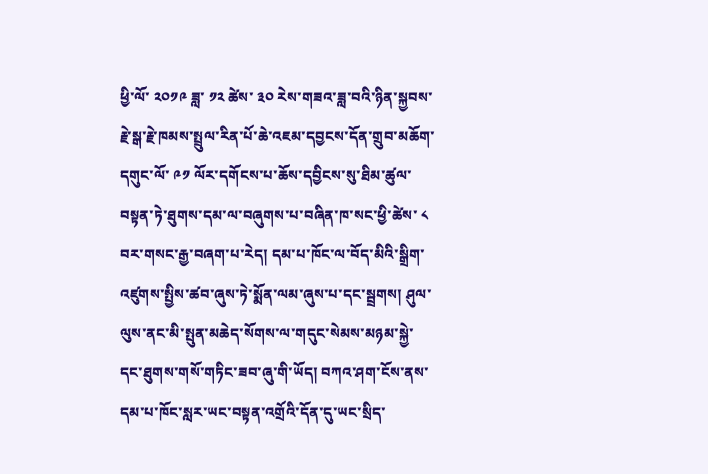ཕྱི་ལོ་ ༢༠༡༩ ཟླ་ ༡༢ ཚེས་ ༣༠ རེས་གཟའ་ཟླ་བའི་ཉིན་སྐྱབས་རྗེ་སྒ་རྗེ་ཁམས་སྤྲུལ་རིན་པོ་ཆེ་འཇམ་དབྱངས་དོན་གྲུབ་མཆོག་དགུང་ལོ་ ༩༡ ལོར་དགོངས་པ་ཆོས་དབྱིངས་སུ་ཐིམ་ཚུལ་བསྟན་ཏེ་ཐུགས་དམ་ལ་བཞུགས་པ་བཞིན་ཁ་སང་ཕྱི་ཚེས་ ༨ བར་གསང་རྒྱ་བཞག་པ་རེད། དམ་པ་ཁོང་ལ་བོད་མིའི་སྒྲིག་འཛུགས་སྤྱིས་ཚབ་ཞུས་ཏེ་སྨོན་ལམ་ཞུས་པ་དང་སྦྲགས། ཤུལ་ལུས་ནང་མི་སྤུན་མཆེད་སོགས་ལ་གདུང་སེམས་མཉམ་སྐྱེ་དང་ཐུགས་གསོ་གཏིང་ཟབ་ཞུ་གི་ཡོད། བཀའ་ཤག་ངོས་ནས་དམ་པ་ཁོང་སླར་ཡང་བསྟན་འགྲོའི་དོན་དུ་ཡང་སྲིད་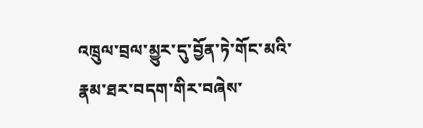འཁྲུལ་བྲལ་མྱུར་དུ་བྱོན་ཏེ་གོང་མའི་རྣམ་ཐར་བདག་གིར་བཞེས་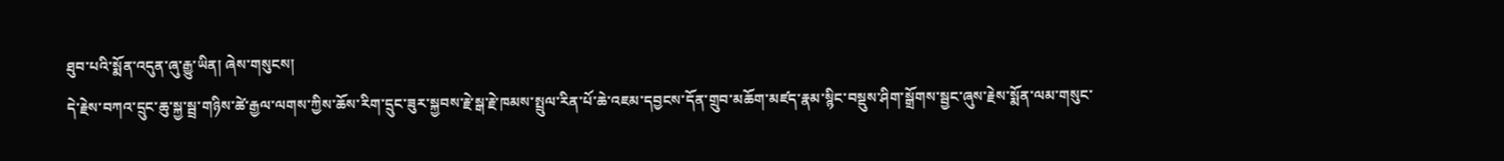ཐུབ་པའི་སྨོན་འདུན་ཞུ་རྒྱུ་ཡིན། ཞེས་གསུངས།
དེ་རྗེས་བཀའ་དྲུང་ཆུ་སྐྱ་སྦྲ་གཉིས་ཚེ་རྒྱལ་ལགས་ཀྱིས་ཆོས་རིག་དྲུང་ཟུར་སྐྱབས་རྗེ་སྒ་རྗེ་ཁམས་སྤྲུལ་རིན་པོ་ཆེ་འཇམ་དབྱངས་དོན་གྲུབ་མཆོག་མཛད་རྣམ་སྙིང་བསྡུས་ཤིག་སྒྲོགས་སྦྱང་ཞུས་རྗེས་སྨོན་ལམ་གསུང་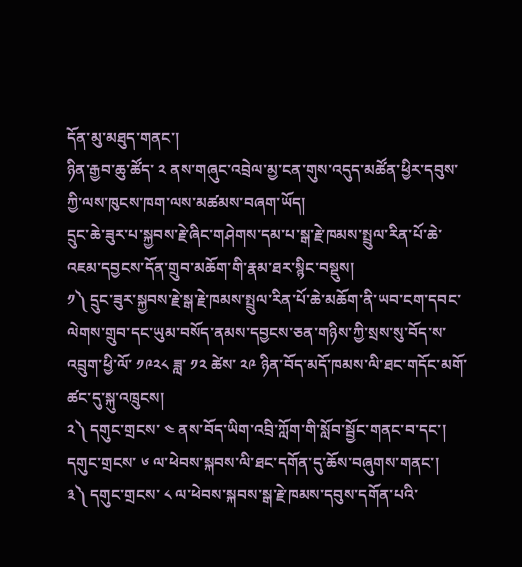དོན་མུ་མཐུད་གནང་།
ཉིན་རྒྱབ་ཆུ་ཚོད་ ༢ ནས་གཞུང་འབྲེལ་མྱ་ངན་གུས་འདུད་མཚོན་ཕྱིར་དབུས་ཀྱི་ལས་ཁུངས་ཁག་ལས་མཚམས་བཞག་ཡོད།
དྲུང་ཆེ་ཟུར་པ་སྐྱབས་རྗེ་ཞིང་གཤེགས་དམ་པ་སྒ་རྗེ་ཁམས་སྤྲུལ་རིན་པོ་ཆེ་འཇམ་དབྱངས་དོན་གྲུབ་མཆོག་གི་རྣམ་ཐར་སྙིང་བསྡུས།
༡༽ དྲུང་ཟུར་སྐྱབས་རྗེ་སྒ་རྗེ་ཁམས་སྤྲུལ་རིན་པོ་ཆེ་མཆོག་ནི་ཡབ་ངག་དབང་ལེགས་གྲུབ་དང་ཡུམ་བསོད་ནམས་དབྱངས་ཅན་གཉིས་ཀྱི་སྲས་སུ་བོད་ས་འབྲུག་ཕྱི་ལོ་ ༡༩༢༨ ཟླ་ ༡༢ ཚེས་ ༢༩ ཉིན་བོད་མདོ་ཁམས་ལི་ཐང་གདོང་མགོ་ཚང་དུ་སྐུ་འཁྲུངས།
༢༽ དགུང་གྲངས་ ༤ ནས་བོད་ཡིག་འབྲི་ཀློག་གི་སློབ་སྦྱོང་གནང་བ་དང་། དགུང་གྲངས་ ༦ ལ་ཕེབས་སྐབས་ལི་ཐང་དགོན་དུ་ཆོས་བཞུགས་གནང་།
༣༽ དགུང་གྲངས་ ༨ ལ་ཕེབས་སྐབས་སྒ་རྗེ་ཁམས་དབུས་དགོན་པའི་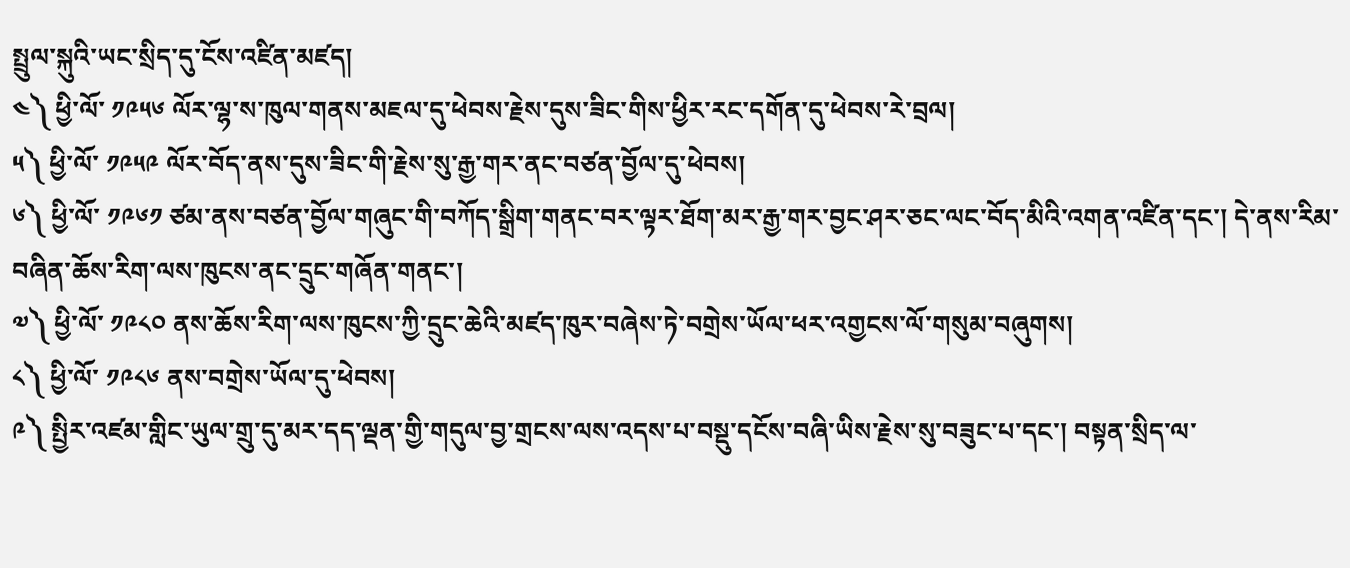སྤྲུལ་སྐུའི་ཡང་སྲིད་དུ་ངོས་འཛིན་མཛད།
༤༽ ཕྱི་ལོ་ ༡༩༥༦ ལོར་ལྷ་ས་ཁུལ་གནས་མཇལ་དུ་ཕེབས་རྗེས་དུས་ཟིང་གིས་ཕྱིར་རང་དགོན་དུ་ཕེབས་རེ་བྲལ།
༥༽ ཕྱི་ལོ་ ༡༩༥༩ ལོར་བོད་ནས་དུས་ཟིང་གི་རྗེས་སུ་རྒྱ་གར་ནང་བཙན་བྱོལ་དུ་ཕེབས།
༦༽ ཕྱི་ལོ་ ༡༩༦༡ ཙམ་ནས་བཙན་བྱོལ་གཞུང་གི་བཀོད་སྒྲིག་གནང་བར་ལྟར་ཐོག་མར་རྒྱ་གར་བྱང་ཤར་ཅང་ལང་བོད་མིའི་འགན་འཛིན་དང་། དེ་ནས་རིམ་བཞིན་ཆོས་རིག་ལས་ཁུངས་ནང་དྲུང་གཞོན་གནང་།
༧༽ ཕྱི་ལོ་ ༡༩༨༠ ནས་ཆོས་རིག་ལས་ཁུངས་ཀྱི་དྲུང་ཆེའི་མཛད་ཁུར་བཞེས་ཏེ་བགྲེས་ཡོལ་ཕར་འགྱངས་ལོ་གསུམ་བཞུགས།
༨༽ ཕྱི་ལོ་ ༡༩༨༦ ནས་བགྲེས་ཡོལ་དུ་ཕེབས།
༩༽ སྤྱིར་འཛམ་གླིང་ཡུལ་གྲུ་དུ་མར་དད་ལྡན་གྱི་གདུལ་བྱ་གྲངས་ལས་འདས་པ་བསྡུ་དངོས་བཞི་ཡིས་རྗེས་སུ་བཟུང་པ་དང་། བསྟན་སྲིད་ལ་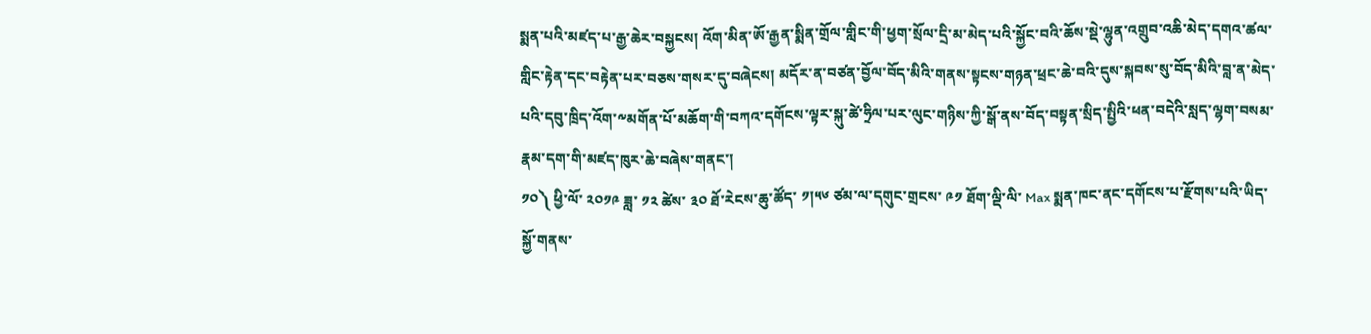སྨན་པའི་མཛད་པ་རྒྱ་ཆེར་བསྐྱངས། འོག་མིན་ཨོ་རྒྱན་སྨིན་གྲོལ་གླིང་གི་ཕྱག་སྲོལ་དྲི་མ་མེད་པའི་སྐྱོང་བའི་ཆོས་སྡེ་ལྷུན་འགྲུབ་འཆི་མེད་དགའ་ཚལ་གླིང་རྟེན་དང་བརྟེན་པར་བཅས་གསར་དུ་བཞེངས། མདོར་ན་བཙན་བྱོལ་བོད་མིའི་གནས་སྟངས་གཉན་ཕྲང་ཆེ་བའི་དུས་སྐབས་སུ་བོད་མིའི་བླ་ན་མེད་པའི་དབུ་ཁྲིད་འོག་༸མགོན་པོ་མཆོག་གི་བཀའ་དགོངས་ལྟར་སྐུ་ཚེ་ཧྲིལ་པར་ལུང་གཉིས་ཀྱི་སྒོ་ནས་བོད་བསྟན་སྲིད་སྤྱིའི་ཕན་བདེའི་སླད་ལྷག་བསམ་རྣམ་དག་གི་མཛད་ཁུར་ཆེ་བཞེས་གནང་།
༡༠༽ ཕྱི་ལོ་ ༢༠༡༩ ཟླ་ ༡༢ ཚེས་ ༣༠ ཐོ་རེངས་ཆུ་ཚོད་ ༡།༥༦ ཙམ་ལ་དགུང་གྲངས་ ༩༡ ཐོག་ལྡི་ལི་ Max སྨན་ཁང་ནང་དགོངས་པ་རྫོགས་པའི་ཡིད་སྐྱོ་གནས་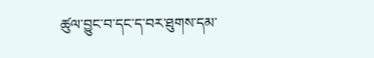ཚུལ་བྱུང་བ་དང་ད་བར་ཐུགས་དམ་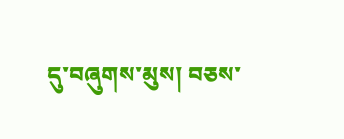དུ་བཞུགས་མུས། བཅས་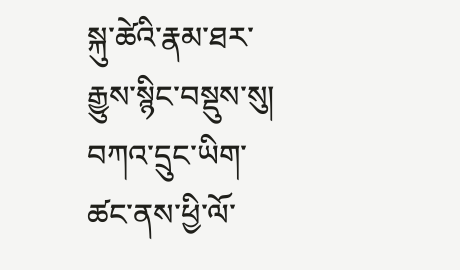སྐུ་ཚེའི་རྣམ་ཐར་རྒྱུས་སྙིང་བསྡུས་སུ། བཀའ་དྲུང་ཡིག་ཚང་ནས་ཕྱི་ལོ་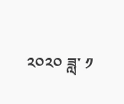༢༠༢༠ ཟླ་ ༡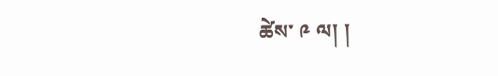ཚེས་ ༩ ལ། །